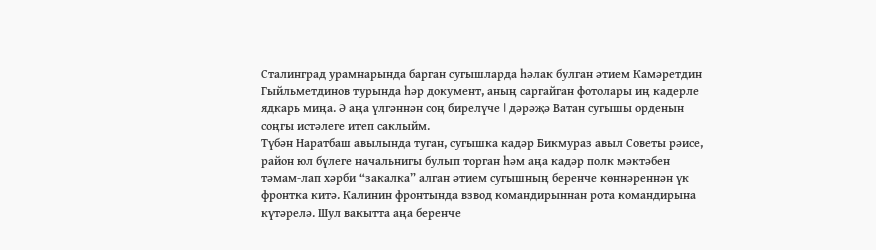Сталинград урамнарында барган сугышларда һәлак булган әтием Камәретдин Гыйльметдинов турында һәр документ, аның саргайган фотолары иң кадерле ядкарь миңа. Ә аңа үлгәннән соң бирелүче I дәрәҗә Ватан сугышы орденын соңгы истәлеге итеп саклыйм.
Түбән Наратбаш авылында туган, сугышка кадәр Бикмураз авыл Советы рәисе, район юл бүлеге начальнигы булып торган һәм аңа кадәр полк мәктәбен тәмам-лап хәрби “закалка” алган әтием сугышның беренче көннәреннән үк фронтка китә. Калинин фронтында взвод командирыннан рота командирына күтәрелә. Шул вакытта аңа беренче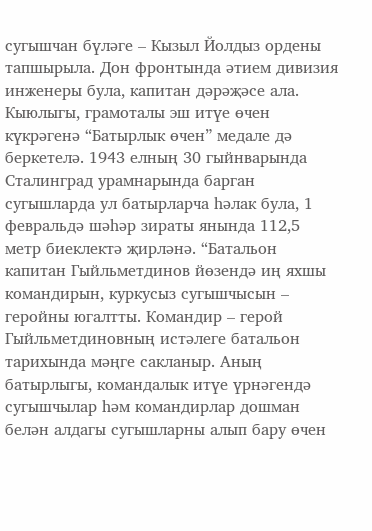сугышчан бүләге – Кызыл Йолдыз ордены тапшырыла. Дон фронтында әтием дивизия инженеры була, капитан дәрәҗәсе ала. Кыюлыгы, грамоталы эш итүе өчен күкрәгенә “Батырлык өчен” медале дә беркетелә. 1943 елның 30 гыйнварында Сталинград урамнарында барган сугышларда ул батырларча һәлак була, 1 февральдә шәһәр зираты янында 112,5 метр биеклектә җирләнә. “Батальон капитан Гыйльметдинов йөзендә иң яхшы командирын, куркусыз сугышчысын – геройны югалтты. Командир – герой Гыйльметдиновның истәлеге батальон тарихында мәңге сакланыр. Аның батырлыгы, командалык итүе үрнәгендә сугышчылар һәм командирлар дошман белән алдагы сугышларны алып бару өчен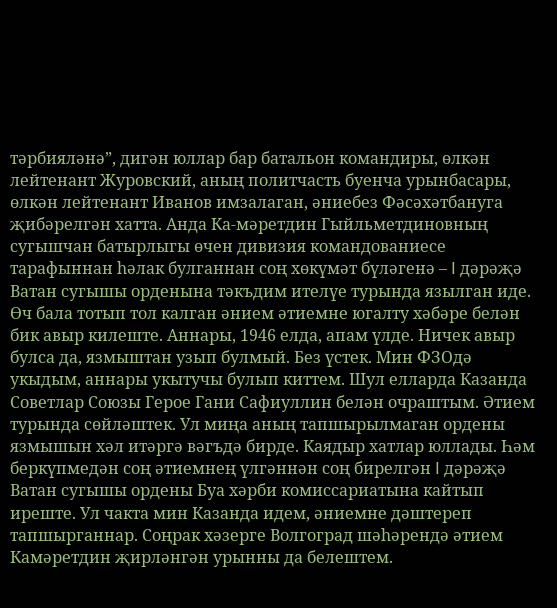тәрбияләнә”, дигән юллар бар батальон командиры, өлкән лейтенант Журовский, аның политчасть буенча урынбасары, өлкән лейтенант Иванов имзалаган, әниебез Фәсәхәтбануга җибәрелгән хатта. Анда Ка-мәретдин Гыйльметдиновның сугышчан батырлыгы өчен дивизия командованиесе тарафыннан һәлак булганнан соң хөкүмәт бүләгенә – I дәрәҗә Ватан сугышы орденына тәкъдим ителүе турында язылган иде.
Өч бала тотып тол калган әнием әтиемне югалту хәбәре белән бик авыр килеште. Аннары, 1946 елда, апам үлде. Ничек авыр булса да, язмыштан узып булмый. Без үстек. Мин ФЗОдә укыдым, аннары укытучы булып киттем. Шул елларда Казанда Советлар Союзы Герое Гани Сафиуллин белән очраштым. Әтием турында сөйләштек. Ул миңа аның тапшырылмаган ордены язмышын хәл итәргә вәгъдә бирде. Каядыр хатлар юллады. Һәм беркүпмедән соң әтиемнең үлгәннән соң бирелгән I дәрәҗә Ватан сугышы ордены Буа хәрби комиссариатына кайтып иреште. Ул чакта мин Казанда идем, әниемне дәштереп тапшырганнар. Соңрак хәзерге Волгоград шәһәрендә әтием Камәретдин җирләнгән урынны да белештем.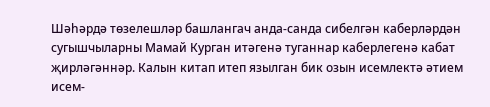Шәһәрдә төзелешләр башлангач анда-санда сибелгән каберләрдән сугышчыларны Мамай Курган итәгенә туганнар каберлегенә кабат җирләгәннәр. Калын китап итеп язылган бик озын исемлектә әтием исем-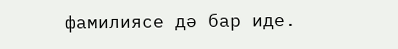фамилиясе дә бар иде.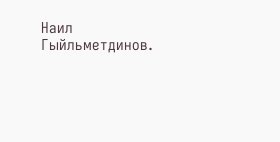Наил Гыйльметдинов.